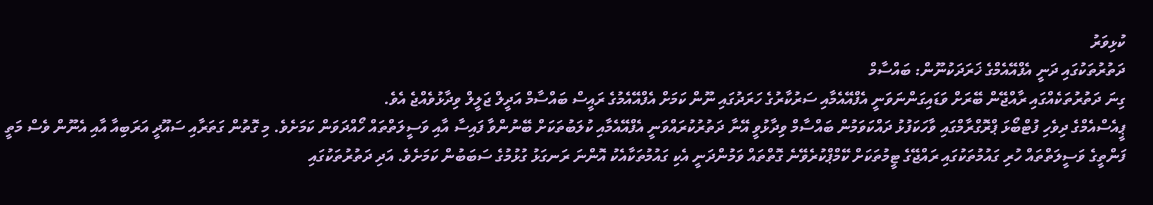ކުޅިވަރު
ދަތުރުތަކުގައި ދަނީ އެފްއޭއެމްގެ ޚަރަދަކުނޫން: ބައްސާމް
ގިނަ ދަތުރުތަކެއްގައި ރާއްޖޭން ބޭރަށް ވަޑައިގަންނަވަނީ އެފްއޭއެމާއި ސަރުކާރުގެ ހަރަދުގައި ނޫން ކަމަށް އެފްއޭއެމުގެ ރައީސް ބައްސާމް އަދީލް ޖަލީލް ވިދާޅުވެއްޖެ އެވެ.
ޕީއެސްއެމްގެ ދިވެހި ފުޓްބޯޅަ ޕްރޮގްރާމްގައި ވާހަކަފުޅު ދައްކަވަމުން ބައްސާމް ވިދާޅުވީ އޭނާ ދަތުރުކުރައްވަނީ އެފްއޭއެމާއި ކުލަބުތަކަށް ބޭނުންވާ ފައިސާ އާއި ވަސީލަތްތައް ހޯއްދަވަން ކަމަށެވެ. މި ގޮތުން ގަތަރާއި ސައޫދީ އަރަބިއާ އާއި އެނޫން ވެސް މަތީ ފަންތީގެ ވަސީލަތްތައް ހުރި ގައުމުތަކުގައި ރައްޖޭގެ ޓީމުތަކަށް ކޭމްޕްކުރެވޭނެ ގޮތްތައް ވަމުންދަނީ އެކި ގައުމުތަކާއެކު އޮންނަ ރަނގަޅު ގުޅުމުގެ ސަބަބުން ކަމަށެވެ. އަދި ދަތުރުތަކުގައި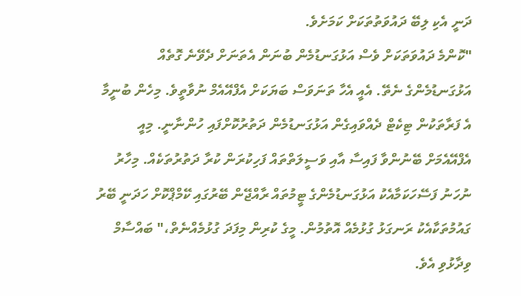ދަނީ އެކި ލިބޭ ދައުވަތުތަކަށް ކަމަށެވެ.
"ކޮންމެ ދައުވަތަކަށް ވެސް އަޅުގަނޑުމެން ބުނަން އެތަނަށް ދެވޭނެ ގޮތެއް އަޅުގަނޑުމެންގެ ނެތޭ. އެއީ އެހާ ތަނަވަސް ބަޔަކަށް އެފްއޭއެމް ނުވާތީވެ. މިހެން ބުނީމާ އެ ފަރާތަކުން ޓިކެޓް ދެއްވައިގެން އަޅުގަނޑުމެން ދަތުރުކޮށްފައި ހުންނާނީ. މިއީ އެފްއޭއެމަށް ބޭނުންވާ ފައިސާ އާއި ވަސީލަތްތައް ފަހިކުރަން ކުރާ ދަތުރުތަކެއް. މިހާރު ނުހަނު ފަސޭހަކަމާއެކު އަޅުގަނޑުމެންގެ ޓީމުތައް ރާއްޖޭން ބޭރުގައި ކޭމްޕްކޮށް ހަދަނީ ބޭރު ގައުމުތަކާއެކު ރަނގަޅު ގުޅުމެއް އޮތުމުން. މީގެ ކުރިން މިފަދަ ގުޅުމެއްނެތް،" ބައްސާމް ވިދާޅުވި އެވެ.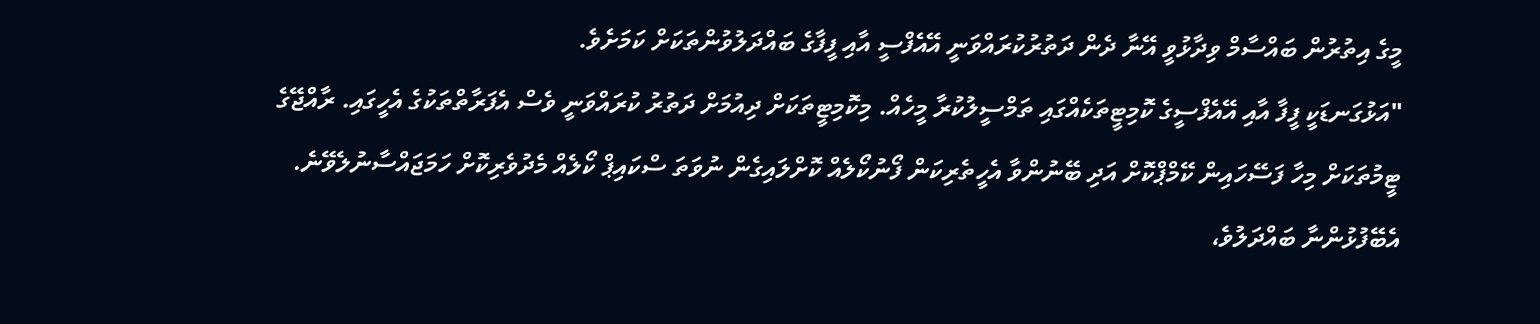މީގެ އިތުރުން ބައްސާމް ވިދާޅުވީ އޭނާ ދެން ދަތުރުކުރައްވަނީ އޭއެފްސީ އާއި ފީފާގެ ބައްދަލުވުންތަކަށް ކަމަށެވެ.
"އަޅުގަނޑަކީ ފީފާ އާއި އޭއެފްސީގެ ކޮމިޓީތަކެއްގައި ތަމްސީލުކުރާ މީހެއް. މިކޮމިޓީތަކަށް ދިއުމަށް ދަތުރު ކުރައްވަނީ ވެސް އެފަރާތްތަކުގެ އެހީގައި. ރާއްޖޭގެ ޓީމުތަކަށް މިހާ ފަސޭހައިން ކޭމްޕްކޮށް އަދި ބޭނުންވާ އެހީތެރިކަން ފޯނުކޯލެއް ކޮށްލައިގެން ނުވަތަ ސްކައިޕް ކޯލެއް މެދުވެރިކޮށް ހަމަޖައްސާނުލެވޭނެ. އެބޭފުޅުންނާ ބައްދަލުވެ،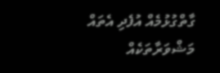ގާތްގުޅުމެއް އުފެދި އެތައް މަޝްވަރާތަކެއް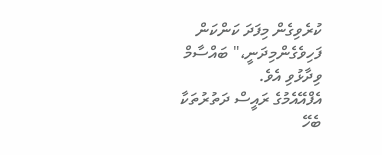ކުރެވިގެން މިފަދަ ކަންކަން ފަހިވެގެންމިދަނީ،" ބައްސާމް ވިދާޅުވި އެވެ.
އެފްއޭއެމުގެ ރައީސް ދަތުރުތަކާ ބެހޭ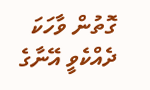ގޮތުން ވާހަކަ ދެއްކެވީ އޭނާގެ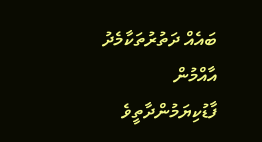ބައެއް ދަތުރުތަކާމެދު އާއްމުން ފާޑުކިޔަމުންދާތީވެ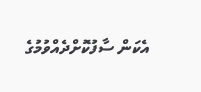އެކަން ސާފުކޮށްދެއްވުމުގެ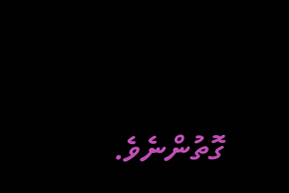ގޮތުންނެވެ.